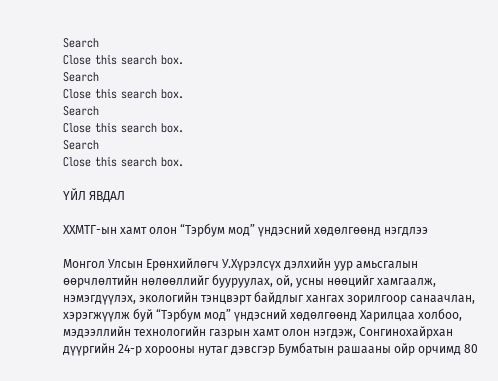Search
Close this search box.
Search
Close this search box.
Search
Close this search box.
Search
Close this search box.

ҮЙЛ ЯВДАЛ

ХХМТГ-ын хамт олон “Тэрбум мод” үндэсний хөдөлгөөнд нэгдлээ

Монгол Улсын Ерөнхийлөгч У.Хүрэлсүх дэлхийн уур амьсгалын өөрчлөлтийн нөлөөллийг бууруулах, ой, усны нөөцийг хамгаалж, нэмэгдүүлэх, экологийн тэнцвэрт байдлыг хангах зорилгоор санаачлан, хэрэгжүүлж буй “Тэрбум мод” үндэсний хөдөлгөөнд Харилцаа холбоо, мэдээллийн технологийн газрын хамт олон нэгдэж, Сонгинохайрхан дүүргийн 24-р хорооны нутаг дэвсгэр Бумбатын рашааны ойр орчимд 80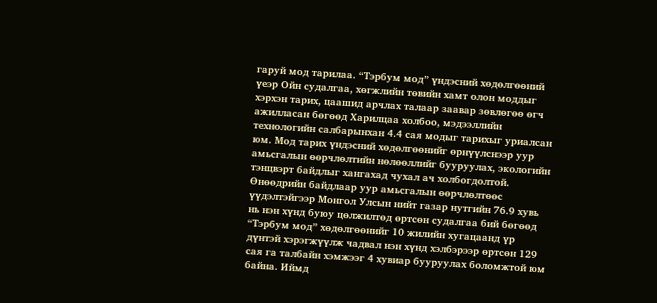гаруй мод тарилаа. “Тэрбум мод” үндэсний хөдөлгөөний үеэр Ойн судалгаа, хөгжлийн төвийн хамт олон моддыг хэрхэн тарих, цаашид арчлах талаар заавар зөвлөгөө өгч ажилласан бөгөөд Харилцаа холбоо, мэдээллийн технологийн салбарынхан 4.4 сая модыг тарихыг уриалсан юм. Мод тарих үндэсний хөдөлгөөнийг өрнүүлснээр уур амьсгалын өөрчлөлтийн нөлөөллийг бууруулах, экологийн тэнцвэрт байдлыг хангахад чухал ач холбогдолтой. Өнөөдрийн байдлаар уур амьсгалын өөрчлөлтөөс үүдэлтэйгээр Монгол Улсын нийт газар нутгийн 76.9 хувь нь нэн хүнд буюу цөлжилтөд өртсөн судалгаа бий бөгөөд “Тэрбум мод” хөдөлгөөнийг 10 жилийн хугацаанд үр дүнтэй хэрэгжүүлж чадвал нэн хүнд хэлбэрээр өртсөн 129 сая га талбайн хэмжээг 4 хувиар бууруулах боломжтой юм байна. Иймд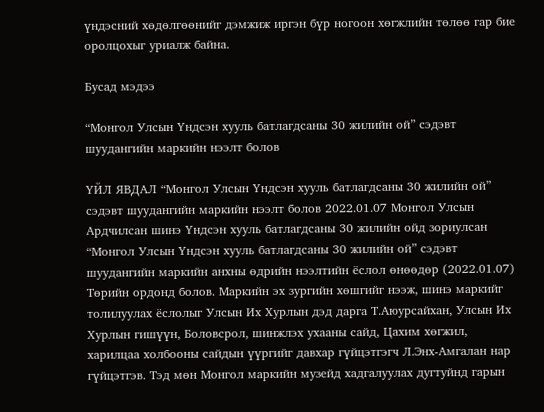үндэсний хөдөлгөөнийг дэмжиж иргэн бүр ногоон хөгжлийн төлөө гар бие оролцохыг уриалж байна.

Бусад мэдээ

“Монгол Улсын Үндсэн хууль батлагдсаны 30 жилийн ой” сэдэвт шуудангийн маркийн нээлт болов

ҮЙЛ ЯВДАЛ “Монгол Улсын Үндсэн хууль батлагдсаны 30 жилийн ой” сэдэвт шуудангийн маркийн нээлт болов 2022.01.07 Монгол Улсын Ардчилсан шинэ Үндсэн хууль батлагдсаны 30 жилийн ойд зориулсан “Монгол Улсын Үндсэн хууль батлагдсаны 30 жилийн ой” сэдэвт шуудангийн маркийн анхны өдрийн нээлтийн ёслол өнөөдөр (2022.01.07) Төрийн ордонд болов. Маркийн эх зургийн хөшгийг нээж, шинэ маркийг толилуулах ёслолыг Улсын Их Хурлын дэд дарга Т.Аюурсайхан, Улсын Их Хурлын гишүүн, Боловсрол, шинжлэх ухааны сайд, Цахим хөгжил, харилцаа холбооны сайдын үүргийг давхар гүйцэтгэгч Л.Энх-Амгалан нар гүйцэтгэв. Тэд мөн Монгол маркийн музейд хадгалуулах дугтуйнд гарын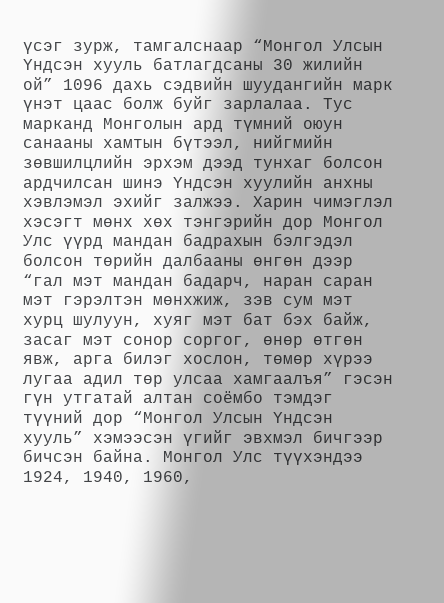үсэг зурж, тамгалснаар “Монгол Улсын Үндсэн хууль батлагдсаны 30 жилийн ой” 1096 дахь сэдвийн шуудангийн марк үнэт цаас болж буйг зарлалаа. Тус марканд Монголын ард түмний оюун санааны хамтын бүтээл, нийгмийн зөвшилцлийн эрхэм дээд тунхаг болсон ардчилсан шинэ Үндсэн хуулийн анхны хэвлэмэл эхийг залжээ. Харин чимэглэл хэсэгт мөнх хөх тэнгэрийн дор Монгол Улс үүрд мандан бадрахын бэлгэдэл болсон төрийн далбааны өнгөн дээр “гал мэт мандан бадарч, наран саран мэт гэрэлтэн мөнхжиж, зэв сум мэт хурц шулуун, хуяг мэт бат бэх байж, засаг мэт сонор соргог, өнөр өтгөн явж, арга билэг хослон, төмөр хүрээ лугаа адил төр улсаа хамгаалъя” гэсэн гүн утгатай алтан соёмбо тэмдэг түүний дор “Монгол Улсын Үндсэн хууль” хэмээсэн үгийг эвхмэл бичгээр бичсэн байна. Монгол Улс түүхэндээ 1924, 1940, 1960,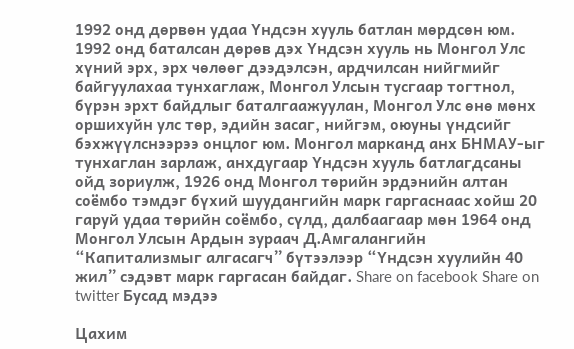1992 онд дөрвөн удаа Үндсэн хууль батлан мөрдсөн юм. 1992 онд баталсан дөрөв дэх Үндсэн хууль нь Монгол Улс хүний эрх, эрх чөлөөг дээдэлсэн, ардчилсан нийгмийг байгуулахаа тунхаглаж, Монгол Улсын тусгаар тогтнол, бүрэн эрхт байдлыг баталгаажуулан, Монгол Улс өнө мөнх оршихуйн улс төр, эдийн засаг, нийгэм, оюуны үндсийг бэхжүүлснээрээ онцлог юм. Монгол марканд анх БНМАУ-ыг тунхаглан зарлаж, анхдугаар Үндсэн хууль батлагдсаны ойд зориулж, 1926 онд Монгол төрийн эрдэнийн алтан соёмбо тэмдэг бүхий шуудангийн марк гаргаснаас хойш 20 гаруй удаа төрийн соёмбо, сүлд, далбаагаар мөн 1964 онд Монгол Улсын Ардын зураач Д.Амгалангийн “Капитализмыг алгасагч” бүтээлээр “Үндсэн хуулийн 40 жил” сэдэвт марк гаргасан байдаг. Share on facebook Share on twitter Бусад мэдээ

Цахим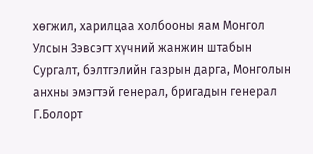хөгжил, харилцаа холбооны яам Монгол Улсын Зэвсэгт хүчний жанжин штабын Сургалт, бэлтгэлийн газрын дарга, Монголын анхны эмэгтэй генерал, бригадын генерал Г.Болорт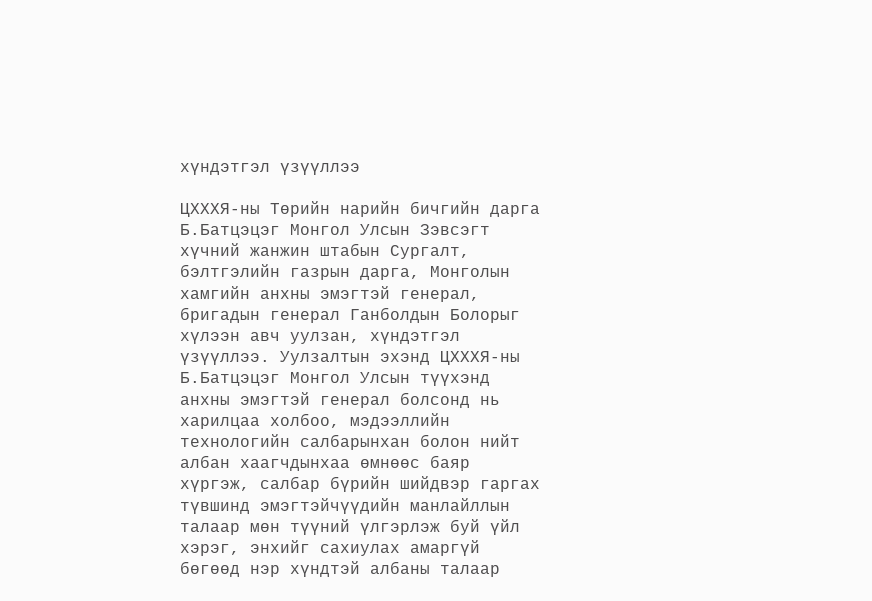хүндэтгэл үзүүллээ

ЦХХХЯ-ны Төрийн нарийн бичгийн дарга Б.Батцэцэг Монгол Улсын Зэвсэгт хүчний жанжин штабын Сургалт, бэлтгэлийн газрын дарга, Монголын хамгийн анхны эмэгтэй генерал, бригадын генерал Ганболдын Болорыг хүлээн авч уулзан, хүндэтгэл үзүүллээ. Уулзалтын эхэнд ЦХХХЯ-ны Б.Батцэцэг Монгол Улсын түүхэнд анхны эмэгтэй генерал болсонд нь харилцаа холбоо, мэдээллийн технологийн салбарынхан болон нийт албан хаагчдынхаа өмнөөс баяр хүргэж, салбар бүрийн шийдвэр гаргах түвшинд эмэгтэйчүүдийн манлайллын талаар мөн түүний үлгэрлэж буй үйл хэрэг, энхийг сахиулах амаргүй бөгөөд нэр хүндтэй албаны талаар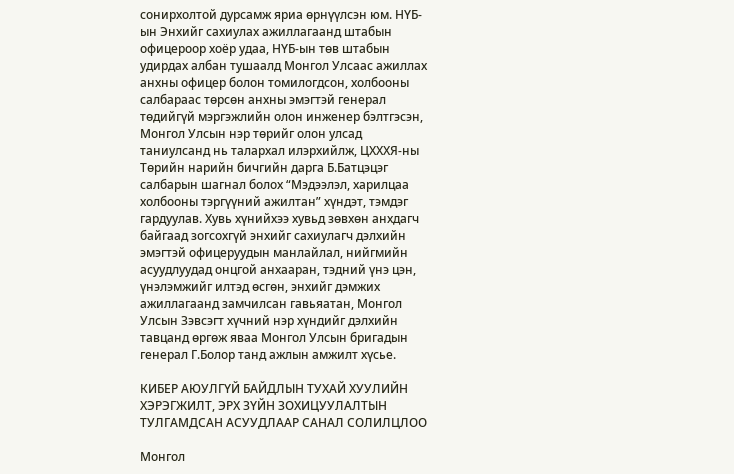сонирхолтой дурсамж яриа өрнүүлсэн юм. НҮБ-ын Энхийг сахиулах ажиллагаанд штабын офицероор хоёр удаа, НҮБ-ын төв штабын удирдах албан тушаалд Монгол Улсаас ажиллах анхны офицер болон томилогдсон, холбооны салбараас төрсөн анхны эмэгтэй генерал төдийгүй мэргэжлийн олон инженер бэлтгэсэн, Монгол Улсын нэр төрийг олон улсад таниулсанд нь талархал илэрхийлж, ЦХХХЯ-ны Төрийн нарийн бичгийн дарга Б.Батцэцэг салбарын шагнал болох “Мэдээлэл, харилцаа холбооны тэргүүний ажилтан” хүндэт, тэмдэг гардуулав. Хувь хүнийхээ хувьд зөвхөн анхдагч байгаад зогсохгүй энхийг сахиулагч дэлхийн эмэгтэй офицеруудын манлайлал, нийгмийн асуудлуудад онцгой анхааран, тэдний үнэ цэн, үнэлэмжийг илтэд өсгөн, энхийг дэмжих ажиллагаанд замчилсан гавьяатан, Монгол Улсын Зэвсэгт хүчний нэр хүндийг дэлхийн тавцанд өргөж яваа Монгол Улсын бригадын генерал Г.Болор танд ажлын амжилт хүсье.

КИБЕР АЮУЛГҮЙ БАЙДЛЫН ТУХАЙ ХУУЛИЙН ХЭРЭГЖИЛТ, ЭРХ ЗҮЙН ЗОХИЦУУЛАЛТЫН ТУЛГАМДСАН АСУУДЛААР САНАЛ СОЛИЛЦЛОО

Монгол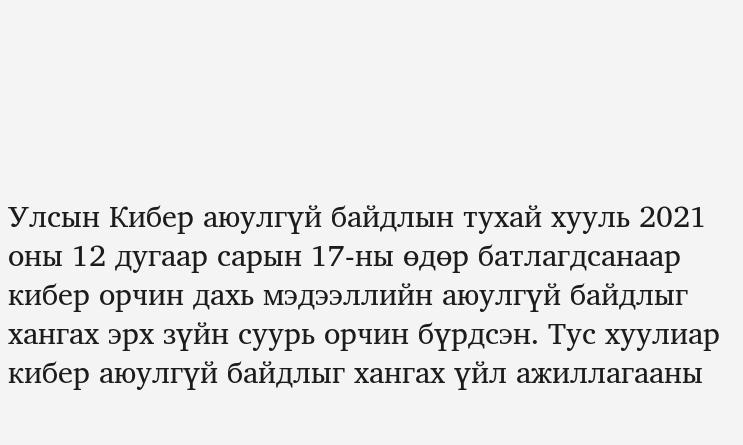Улсын Кибер аюулгүй байдлын тухай хууль 2021 оны 12 дугаар сарын 17-ны өдөр батлагдсанаар кибер орчин дахь мэдээллийн аюулгүй байдлыг хангах эрх зүйн суурь орчин бүрдсэн. Тус хуулиар кибер аюулгүй байдлыг хангах үйл ажиллагааны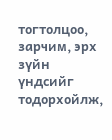тогтолцоо, зарчим, эрх зүйн үндсийг тодорхойлж,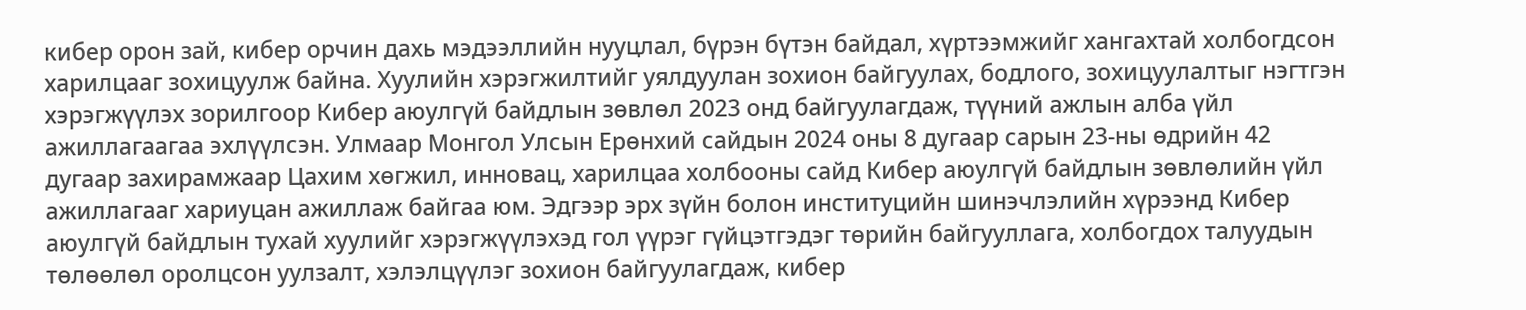кибер орон зай, кибер орчин дахь мэдээллийн нууцлал, бүрэн бүтэн байдал, хүртээмжийг хангахтай холбогдсон харилцааг зохицуулж байна. Хуулийн хэрэгжилтийг уялдуулан зохион байгуулах, бодлого, зохицуулалтыг нэгтгэн хэрэгжүүлэх зорилгоор Кибер аюулгүй байдлын зөвлөл 2023 онд байгуулагдаж, түүний ажлын алба үйл ажиллагаагаа эхлүүлсэн. Улмаар Монгол Улсын Ерөнхий сайдын 2024 оны 8 дугаар сарын 23-ны өдрийн 42 дугаар захирамжаар Цахим хөгжил, инновац, харилцаа холбооны сайд Кибер аюулгүй байдлын зөвлөлийн үйл ажиллагааг хариуцан ажиллаж байгаа юм. Эдгээр эрх зүйн болон институцийн шинэчлэлийн хүрээнд Кибер аюулгүй байдлын тухай хуулийг хэрэгжүүлэхэд гол үүрэг гүйцэтгэдэг төрийн байгууллага, холбогдох талуудын төлөөлөл оролцсон уулзалт, хэлэлцүүлэг зохион байгуулагдаж, кибер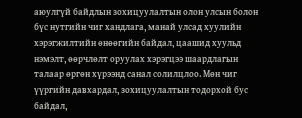аюулгүй байдлын зохицуулалтын олон улсын болон бүс нутгийн чиг хандлага, манай улсад хуулийн хэрэгжилтийн өнөөгийн байдал, цаашид хуульд нэмэлт, өөрчлөлт оруулах хэрэгцээ шаардлагын талаар өргөн хүрээнд санал солилцлоо. Мөн чиг үүргийн давхардал, зохицуулалтын тодорхой бус байдал,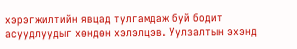хэрэгжилтийн явцад тулгамдаж буй бодит асуудлуудыг хөндөн хэлэлцэв. Уулзалтын эхэнд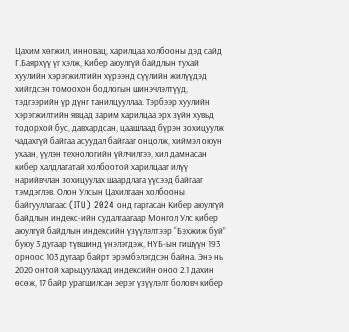Цахим хөгжил, инновац, харилцаа холбооны дэд сайд Г.Баярхүү үг хэлж, Кибер аюулгүй байдлын тухай хуулийн хэрэгжилтийн хүрээнд сүүлийн жилүүдэд хийгдсэн томоохон бодлогын шинэчлэлтүүд, тэдгээрийн үр дүнг танилцууллаа. Тэрбээр хуулийн хэрэгжилтийн явцад зарим харилцаа эрх зүйн хувьд тодорхой бус, давхардсан, цаашлаад бүрэн зохицуулж чадахгүй байгаа асуудал байгааг онцолж, хиймэл оюун ухаан, үүлэн технологийн үйлчилгээ, хил дамнасан кибер халдлагатай холбоотой харилцааг илүү нарийвчлан зохицуулах шаардлага үүсээд байгааг тэмдэглэв. Олон Улсын Цахилгаан холбооны байгууллагаас (ITU) 2024 онд гаргасан Кибер аюулгүй байдлын индекс-ийн судалгаагаар Монгол Улс кибер аюулгүй байдлын индексийн үзүүлэлтээр “Бэхжиж буй” буюу 3 дугаар түвшинд үнэлэгдэж, НҮБ-ын гишүүн 193 орноос 103 дугаар байрт эрэмбэлэгдсэн байна. Энэ нь 2020 онтой харьцуулахад индексийн оноо 2.1 дахин өсөж, 17 байр урагшилсан эерэг үзүүлэлт боловч кибер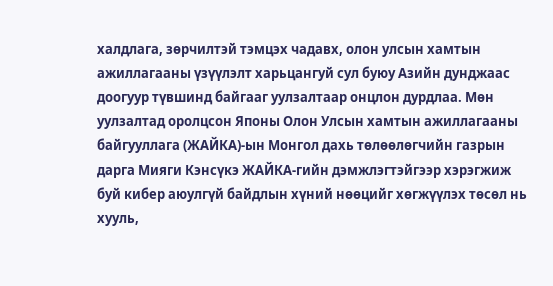халдлага, зөрчилтэй тэмцэх чадавх, олон улсын хамтын ажиллагааны үзүүлэлт харьцангуй сул буюу Азийн дунджаас доогуур түвшинд байгааг уулзалтаар онцлон дурдлаа. Мөн уулзалтад оролцсон Японы Олон Улсын хамтын ажиллагааны байгууллага (ЖАЙКА)-ын Монгол дахь төлөөлөгчийн газрын дарга Мияги Кэнсүкэ ЖАЙКА-гийн дэмжлэгтэйгээр хэрэгжиж буй кибер аюулгүй байдлын хүний нөөцийг хөгжүүлэх төсөл нь хууль,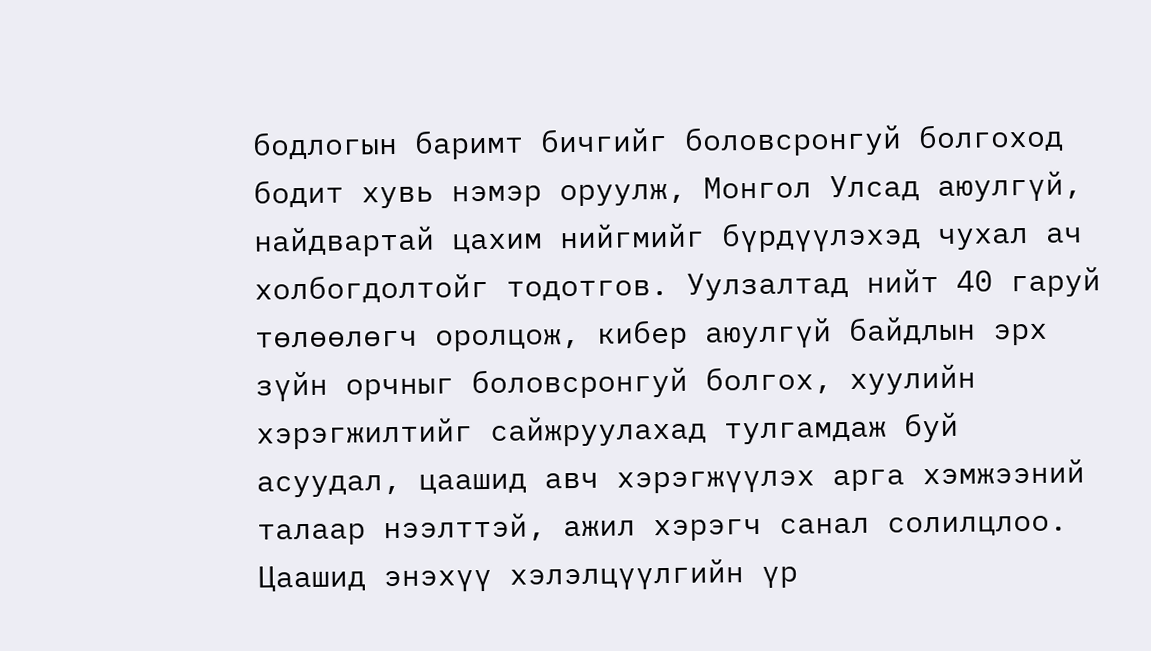бодлогын баримт бичгийг боловсронгуй болгоход бодит хувь нэмэр оруулж, Монгол Улсад аюулгүй, найдвартай цахим нийгмийг бүрдүүлэхэд чухал ач холбогдолтойг тодотгов. Уулзалтад нийт 40 гаруй төлөөлөгч оролцож, кибер аюулгүй байдлын эрх зүйн орчныг боловсронгуй болгох, хуулийн хэрэгжилтийг сайжруулахад тулгамдаж буй асуудал, цаашид авч хэрэгжүүлэх арга хэмжээний талаар нээлттэй, ажил хэрэгч санал солилцлоо. Цаашид энэхүү хэлэлцүүлгийн үр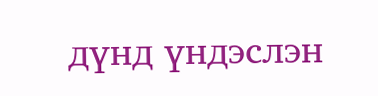дүнд үндэслэн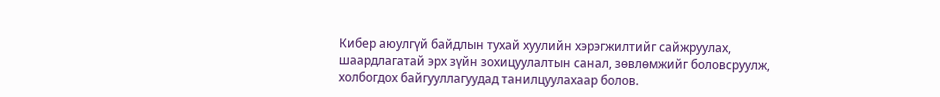Кибер аюулгүй байдлын тухай хуулийн хэрэгжилтийг сайжруулах, шаардлагатай эрх зүйн зохицуулалтын санал, зөвлөмжийг боловсруулж, холбогдох байгууллагуудад танилцуулахаар болов.